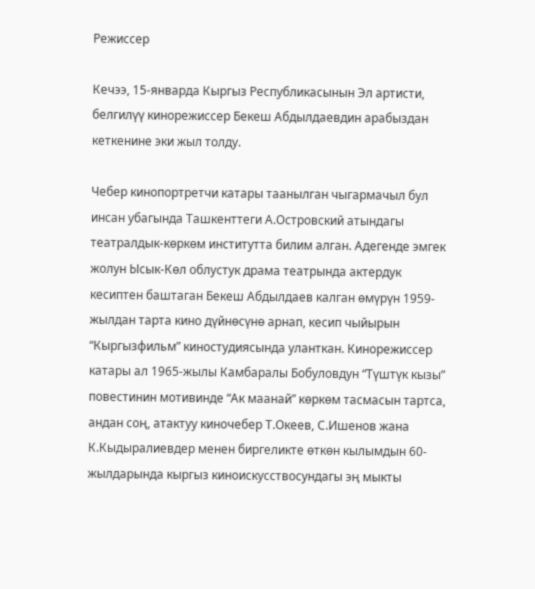Режиссер

Кечээ, 15-январда Кыргыз Республикаcынын Эл артисти, белгилүү кинорежиссер Бекеш Абдылдаевдин арабыздан кеткенине эки жыл толду.

Чебер кинопортретчи катары таанылган чыгармачыл бул инсан убагында Ташкенттеги А.Островский атындагы театралдык-көркөм институтта билим алган. Адегенде эмгек жолун Ысык-Көл облустук драма театрында актердук кесиптен баштаган Бекеш Абдылдаев калган өмүрүн 1959-жылдан тарта кино дүйнөсүнө арнап, кесип чыйырын “Кыргызфильм” киностудиясында уланткан. Кинорежиссер катары ал 1965-жылы Камбаралы Бобуловдун “Түштүк кызы” повестинин мотивинде “Ак маанай” көркөм тасмасын тартса, андан соң, атактуу киночебер Т.Океев, С.Ишенов жана К.Кыдыралиевдер менен биргеликте өткөн кылымдын 60-жылдарында кыргыз киноискусствосундагы эң мыкты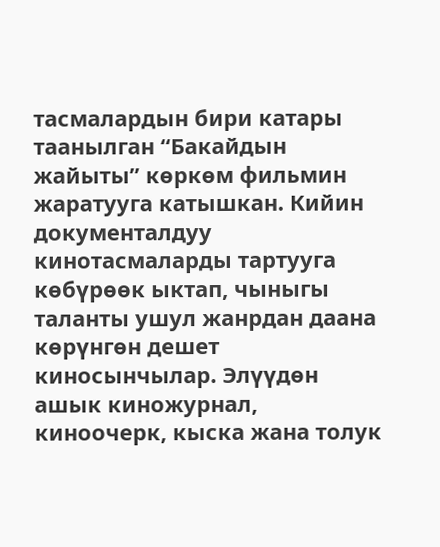тасмалардын бири катары таанылган “Бакайдын жайыты” көркөм фильмин жаратууга катышкан. Кийин документалдуу кинотасмаларды тартууга көбүрөөк ыктап, чыныгы таланты ушул жанрдан даана көрүнгөн дешет киносынчылар. Элүүдөн ашык киножурнал, киноочерк, кыска жана толук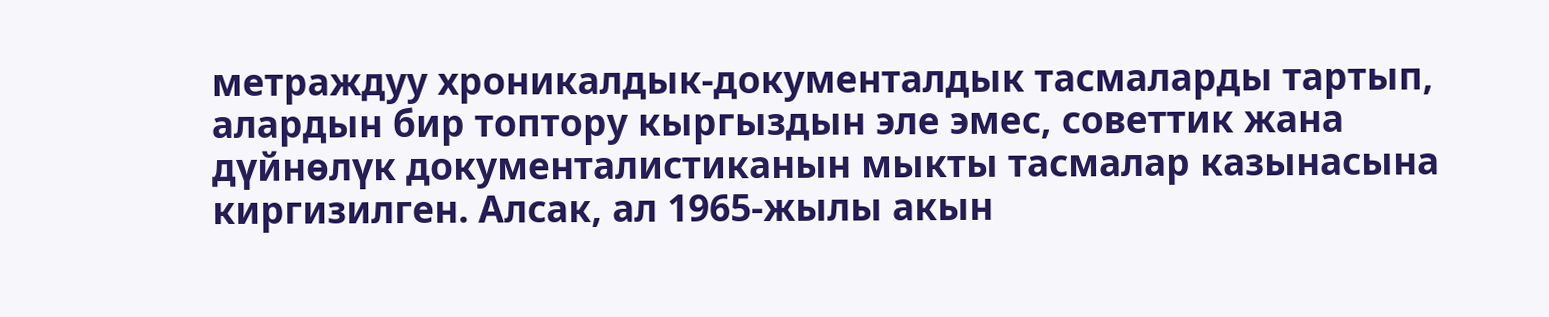метраждуу хроникалдык-документалдык тасмаларды тартып, алардын бир топтору кыргыздын эле эмес, советтик жана дүйнөлүк документалистиканын мыкты тасмалар казынасына киргизилген. Алсак, ал 1965-жылы акын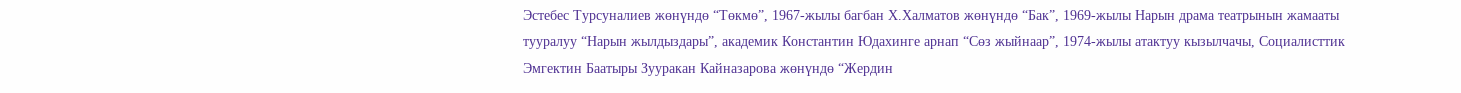Эстебес Турсуналиев жөнүндө “Төкмө”, 1967-жылы багбан Х.Халматов жөнүндө “Бак”, 1969-жылы Нарын драма театрынын жамааты тууралуу “Нарын жылдыздары”, академик Константин Юдахинге арнап “Сөз жыйнаар”, 1974-жылы атактуу кызылчачы, Социалисттик Эмгектин Баатыры Зууракан Кайназарова жөнүндө “Жердин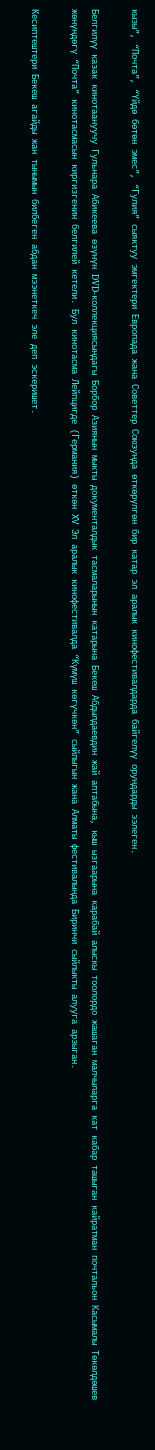кызы”, “Почта”, “Үйдө бөтөн эмес”, “Гулия” сыяктуу эмгектери Европада жана Советтер Союзунда өткөрүлгөн бир катар эл аралык кинофестивалдарда байгелүү орундарды ээлеген.

Белгилүү казак кинотаануучу Гульнара Абикеева өзүнүн DVD-коллекциясындагы Борбор Азиянын мыкты документалдык тасмаларынын катарына Бекеш Абдылдаевдин жай аптабына, кыш ызгаарына карабай алыскы тоолордо жашаган малчыларга кат кабар ташыган кайратман почтальон Касымалы Төкөлдөшев жөнүндөгү “Почта” кинотасмасын киргизгенин белгилей кетели. Бул кинотасма Лейпцигде (Германия) өткөн ХV Эл аралык кинофестивалда “Күмүш көгүчкөн” сыйлыгын жана Алматы фестивалында Биринчи сыйлыкты алууга арзыган.

Кесиптештери Бекеш агайды жан тынымын билбеген абдан мээнеткеч эле деп эскеришет.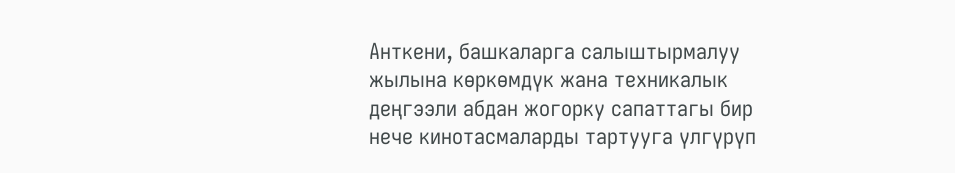Анткени, башкаларга салыштырмалуу жылына көркөмдүк жана техникалык деңгээли абдан жогорку сапаттагы бир нече кинотасмаларды тартууга үлгүрүп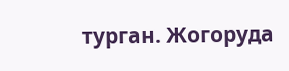турган. Жогоруда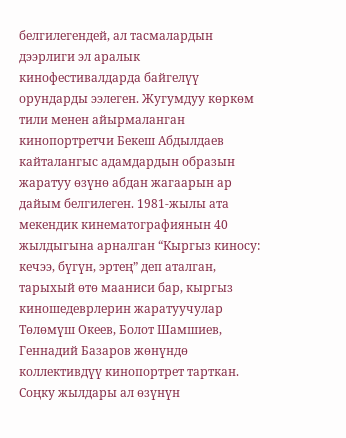белгилегендей, ал тасмалардын дээрлиги эл аралык кинофестивалдарда байгелүү орундарды ээлеген. Жугумдуу көркөм тили менен айырмаланган кинопортретчи Бекеш Абдылдаев кайталангыс адамдардын образын жаратуу өзүнө абдан жагаарын ар дайым белгилеген. 1981-жылы ата мекендик кинематографиянын 40 жылдыгына арналган “Кыргыз киносу: кечээ, бүгүн, эртең” деп аталган, тарыхый өтө мааниси бар, кыргыз киношедеврлерин жаратуучулар Төлөмүш Океев, Болот Шамшиев, Геннадий Базаров жөнүндө коллективдүү кинопортрет тарткан. Соңку жылдары ал өзүнүн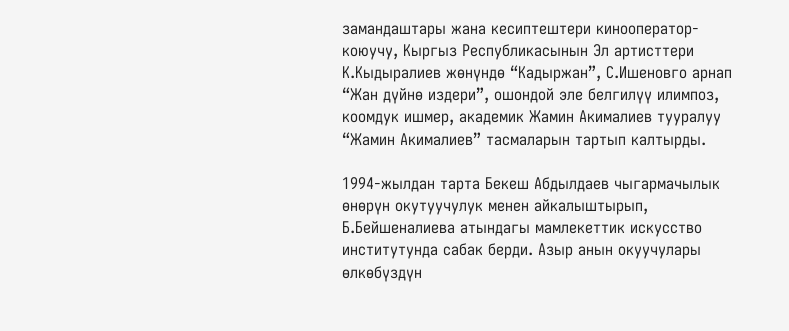замандаштары жана кесиптештери кинооператор-коюучу, Кыргыз Республикасынын Эл артисттери К.Кыдыралиев жөнүндө “Кадыржан”, С.Ишеновго арнап “Жан дүйнө издери”, ошондой эле белгилүү илимпоз, коомдук ишмер, академик Жамин Акималиев тууралуу “Жамин Акималиев” тасмаларын тартып калтырды.

1994-жылдан тарта Бекеш Абдылдаев чыгармачылык өнөрүн окутуучулук менен айкалыштырып, Б.Бейшеналиева атындагы мамлекеттик искусство институтунда сабак берди. Азыр анын окуучулары өлкөбүздүн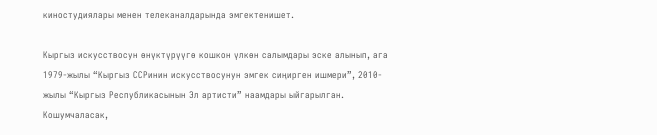киностудиялары менен телеканалдарында эмгектенишет.

Кыргыз искусствосун өнүктүрүүгө кошкон үлкөн салымдары эске алынып, ага 1979-жылы “Кыргыз ССРинин искусствосунун эмгек сиңирген ишмери”, 2010-жылы “Кыргыз Республикасынын Эл артисти” наамдары ыйгарылган. Кошумчаласак,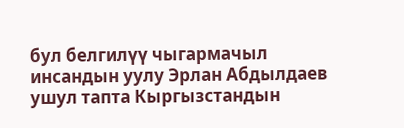бул белгилүү чыгармачыл инсандын уулу Эрлан Абдылдаев ушул тапта Кыргызстандын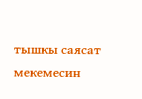тышкы саясат мекемесин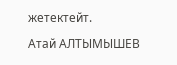жетектейт.

Атай АЛТЫМЫШЕВ